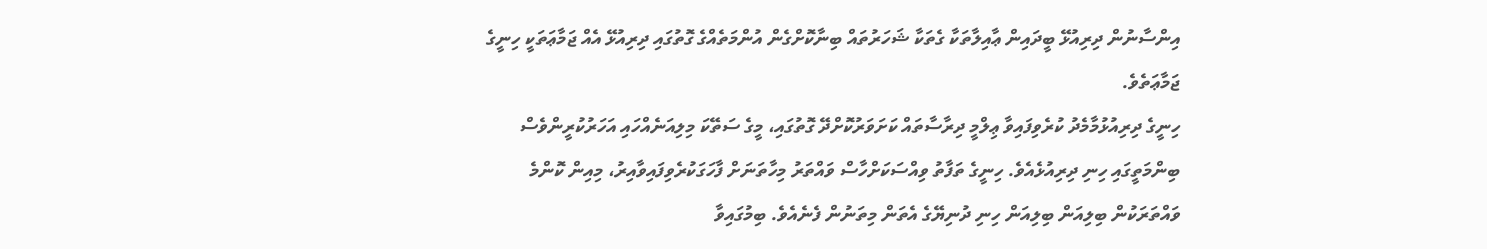އިންސާނުން ދިރިއުޅޭ ބީދައިން ޢާއިލާތަކާ ގެތަކާ ޝަހަރުތައް ބިނާކޮށްގެން އުންމަތެއްގެ ގޮތުގައި ދިރިއުޅޭ އެއް ޖަމާޢަތަކީ ހިނީގެ ޖަމާޢަތެވެ.
ހިނީގެ ދިރިއުޅުމާމެދު ކުރެވިފައިވާ ޢިލްމީ ދިރާސާތައް ކަށަވަރުކޮށްދޭ ގޮތުގައި، މީގެ ސަތޭކަ މިލިއަނެއްހައި އަހަރުކުރީންވެސް ބިންމަތީގައި ހިނި ދިރިއުޅެއެވެ. ހިނީގެ ތަފާތު ވިއްސަކަށްހާސް ވައްތަރު މިހާތަނަށް ފާހަގަކުރެވިފައިވާއިރު، މިއިން ކޮންމެ ވައްތަރަކުން ބިލިއަން ބިލިއަން ހިނި ދުނިޔޭގެ އެތަން މިތަނުން ފެނެއެވެ. ބިމުގައިވާ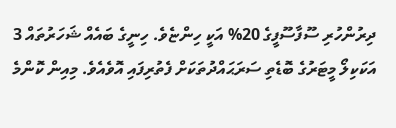ދިރުންހުރި ސޫފާސޫފީގެ 20% އަކީ ހިންޏެވެ. ހިނީގެ ބައެއް ޝަހަރުތައް 3 އަކަކިލޯ މީޓަރުގެ ބޮޑެތި ސަރަޙައްދުތަކަށް ފެތުރިފައި އޮވެއެވެ. މިއިން ކޮންމެ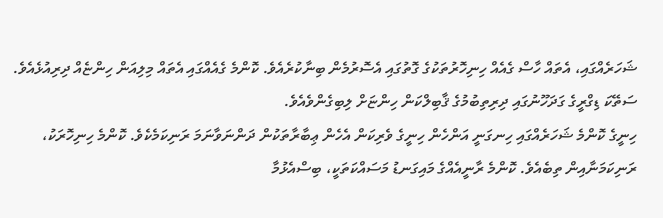ޝަހަރެއްގައި، އެތައް ހާސް ގެއެއް ހިނިހޮރުތަކުގެ ގޮތުގައި އެސޮރުމެން ބިނާކުރެއެވެ. ކޮންމެ ގެއެއްގައި އެތައް މިލިއަން ހިންޏެއް ދިރިއުޅެއެވެ. ސަތޭކަ ޑިގްރީގެ ގަދަހޫނުގައި ދިރިތިބުމުގެ ޤާބިލްކަން ހިންޏަށް ލިބިގެންވެއެވެ.
ހިނީގެ ކޮންމެ ޝަހަރެއްގައި ހިނގަނީ އަންހެން ހިނީގެ ވެރިކަން އެހެން ޢިބާރާތަކުން ދަންނަވާނަމަ ރަނިކަމެކެވެ. ކޮންމެ ހިނިހޮރަކު، ރަނިކަމަނާއިން ތިބެއެވެ. ކޮންމެ ރާނީއެއްގެ މައިގަނޑު މަސައްކަތަކީ، ބިސްއެޅުމާ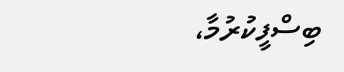ބިސްފީކުރުމާ،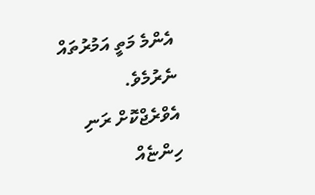އެންމެ މަތީ އަމުރުތައް ނެރުމެވެ. އެވްރެޖްކޮށް ރަނި ހިންޏެއް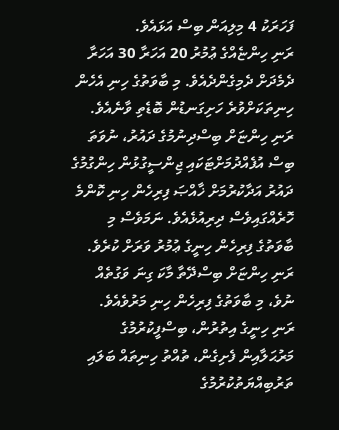ފަހަރަކު 4 މިލިއަން ބިސް އަޅައެވެ.
ރަނި ހިންޏެއްގެ ޢުމުރު 20 އަހަރާ 30 އަހަރާ ދެމެދަށް ދެމިގެންދެއެވެ. މި ބާވަތުގެ ހިނި އެހެން ހިނިތަކަށްވުރެ ހަށިގަނޑުން ބޮޑެތި ވާނެއެވެ. ރަނި ހިންޏަށް ބިސްދިނުމުގެ ދައުރު، ނުވަތަ ބިސް އުފެއްދުމަށްޓަކައި ޖިންސީގުޅުން ހިންގުމުގެ ދައުރު އަދާކުރުމަށް ޚާއްޞަ ފިރިހެން ހިނި ކޮންމެ ހޮރެއްގައިވެސް ދިރިއުޅެއެވެ. ނަމަވެސް މި ބާވަތުގެ ފިރިހެން ހިނީގެ ޢުމުރު ވަރަށް ކުރެވެ. ރަނި ހިންޏަށް ބިސްދޭތާ މާކަ ގިނަ ވަގުތެއް ނުވެ، މި ބާވަތުގެ ފިރިހެން ހިނި މަރުވެއެވެ.
ރަނި ހިނީގެ އިތުރުން، ބިސްފީކުރުމުގެ މަރުޙަލާއިން ފެށިގެން، ތުއްތު ހިނިތައް ބަލައި ތަރުބިއްޔަތުކުރުމުގެ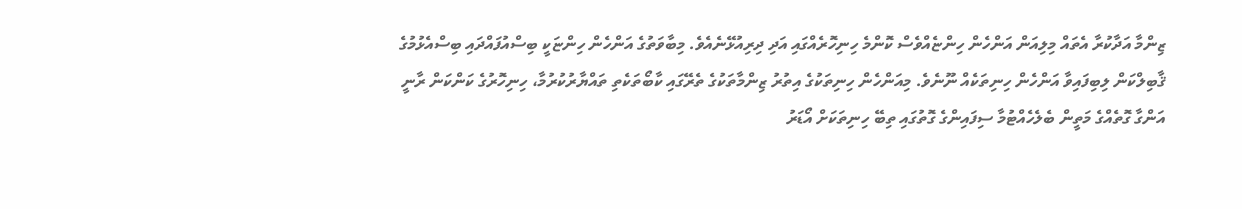ޒިންމާ އަދާކުރާ އެތައް މިލިއަން އަންހެން ހިންޏެއްވެސް ކޮންމެ ހިނިހޮރެއްގައި އަދި ދިރިއުޅޭނެއެވެ. މިބާވަތުގެ އަންހެން ހިންޏަކީ ބިސްއުފައްދައި ބިސްއެޅުމުގެ ޤާބިލްކަން ލިބިފައިވާ އަންހެން ހިނިތަކެއް ނޫނެވެ. މިއަންހެން ހިނިތަކުގެ އިތުރު ޒިންމާތަކުގެ ތެރޭގައި ކާބޯތަކެތި ތައްޔާރުކުރުމާ، ހިނިހޮރުގެ ކަންކަން ރާނީ އަންގާ ގޮތެއްގެ މަތީން ބެލެހެއްޓުމާ ސިފައިންގެ ގޮތުގައި ތިބޭ ހިނިތަކަށް އޯޑަރު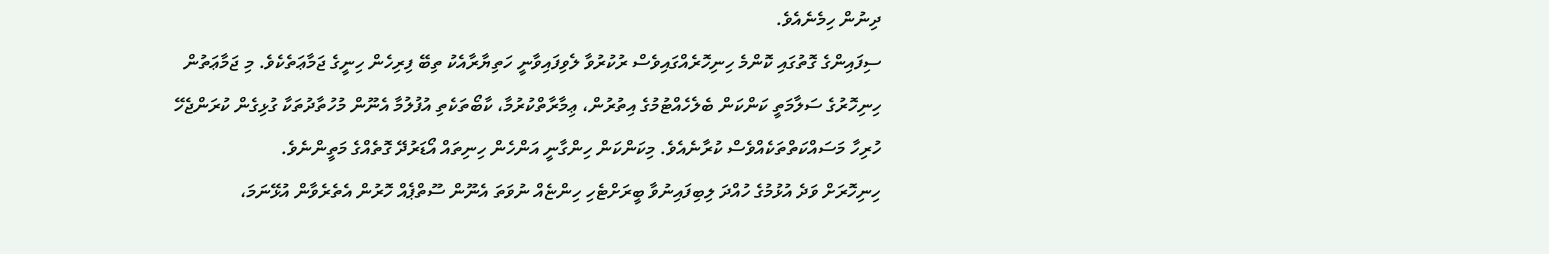ދިނުން ހިމެނެއެވެ.
ސިފައިންގެ ގޮތުގައި ކޮންމެ ހިނިހޮރެއްގައިވެސް ރުކުރުވާ ލެވިފައިވާނީ ހަތިޔާރާއެކު ތިބޭ ފިރިހެން ހިނީގެ ޖަމާޢަތެކެވެ. މި ޖަމާޢަތުން ހިނިހޮރުގެ ސަލާމަތީ ކަންކަން ބެލެހެއްޓުމުގެ އިތުރުން، ޢިމާރާތްކުރުމާ، ކާބޯތަކެތި އުފުލުމާ އެނޫން މުހުތާދުތަކާ ގުޅިގެން ކުރަންޖެހޭ ހުރިހާ މަސައްކަތްތަކެއްވެސް ކުރާނެއެވެ. މިކަންކަން ހިންގާނީ އަންހެން ހިނިތައް އޯޑަރުދޭ ގޮތެއްގެ މަތީންނެވެ.
ހިނިހޮރަށް ވަދެ އުޅުމުގެ ހުއްދަ ލިބިފައިނުވާ ބީރަށްޓެހި ހިންޏެއް ނުވަތަ އެނޫން ސޫތްޕެއް ހޮރުން އެތެރެވާން އުޅޭނަމަ،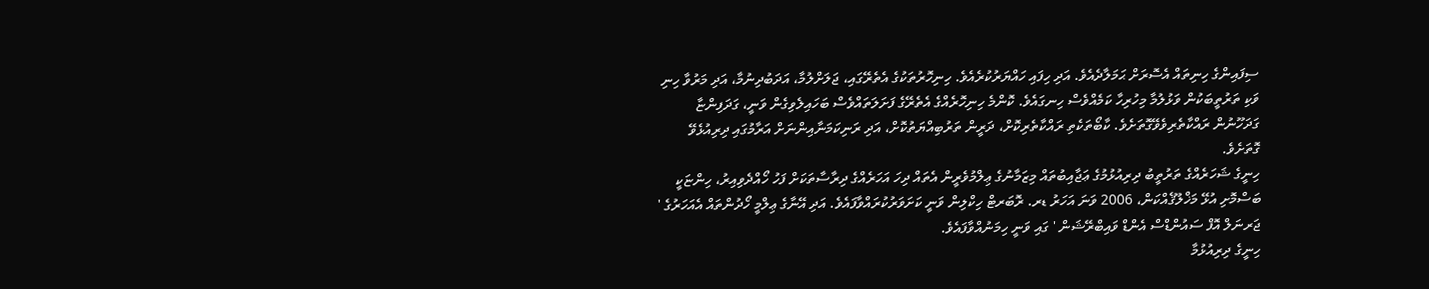ސިފައިންގެ ހިނިތައް އެސޮރަށް ޙަމަލާދެއެވެ. އަދި ހިފައި ހައްޔަރުކުރެއެވެ. ހިނިހޮރުތަކުގެ އެތެރޭގައި، ޖަލަށްލުމާ، އަދަބުދިނުމާ، އަދި މަރުވާ ހިނި ވަކި ތަރުތީބަކުން ވަޅުލުމާ މިހުރިހާ ކަމެއްވެސް ހިނގައެވެ. ކޮންމެ ހިނިހޮރެއްގެ އެތެރޭގެ ފަށަލަތައްވެސް ބަހައިލެވިގެން ވަނީ، ގަދަފިންޏާ ގަދަހޫނުން ރައްކާތެރިވެވޭގޮތަށެވެ. ކާބޯތަކެތި ރައްކާތެރިކޮށް، ދަރީން ތަރުބިއްޔަތުކޮށް، އަދި ރަނިކަމަނާއިންނަށް އަރާމުގައި ދިރިއުޅެވޭ ގޮތަށެވެ.
ހިނީގެ ޝަހަރެއްގެ ތަރުތީބު ދިރިއުޅުމުގެ ޢަޖާއިބުތައް މިޒަމާނުގެ ޢިލްމުވެރީން އެތައް ދިހަ އަހަރެއްގެ ދިރާސާތަކަށް ފަހު ހޯއްދެވިއިރު، ހިންޏަކީ ބަސްމޮށި އުޅޭ މަޚްލޫޤެއްކަން، 2006 ވަނަ އަހަރު ޑރ. ރޮބަރޓް ހިކްލިން ވަނީ ކަށަވަރުކުރައްވާފައެވެ. އަދި އޭނާގެ ޢިލްމީ ހޯދުންތައް އެއަހަރުގެ ' ޖަރނަލް އޮފް ސައުންޑްސް އެންޑް ވައިބްރޭޝަން ' ގައި ވަނީ ހިމަނުއްވާފައެވެ.
ހިނީގެ ދިރިއުޅުމާ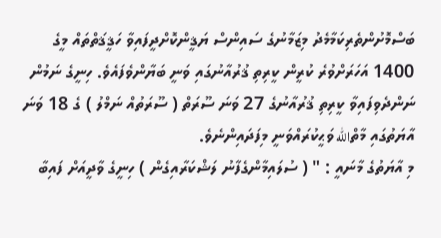ބަސްމޮށުންތެރިކަމާމެދު މިޒަމާނުގެ ސައިންސް ޔަޤީންކޮށްދީފައިވާ ހަޤީޤަތްތައް މީގެ 1400 އަހަރަށްވުރެ ކުރީން ކީރިތި ޤުރުއާނުގައި ވަނީ ބަޔާންވެފައެވެ. ހިނީގެ ނަމުން ނަންދެވިފައިވާ ކީރިތި ޤުރުއާނުގެ 27 ވަނަ ސޫރަތް ( ސޫރަތުއް ނަމްލު ) ގެ 18 ވަނަ އާޔަތުގައި މާތްالله ވަޙީކުރައްވަނީ މިފަދައިންނެވެ.
މި އާޔަތުގެ މާނައީ : " ( ސުލައިމާންގެފާނު ލަޝްކަރާއިގެން ) ހިނީގެ ވާދީއަށް ފައިބާ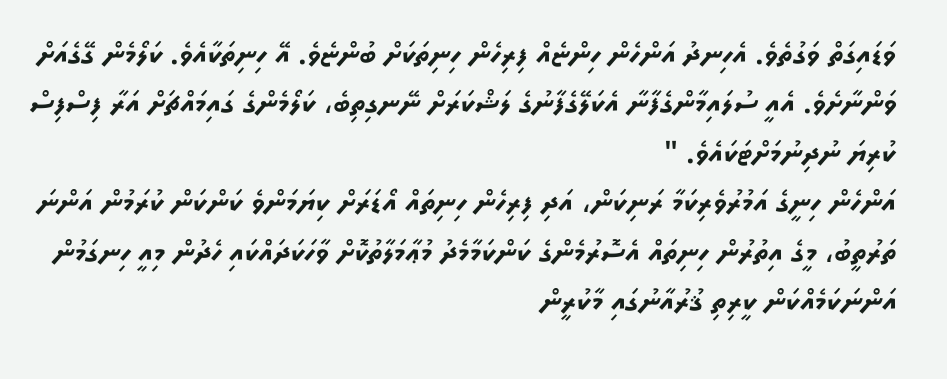ވަޑައިގަތް ވަގުތެވެ. އެހިނދު އަންހެން ހިންޏެއް ފިރިހެން ހިނިތަކަށް ބުންޏެވެ. އޭ ހިނިތަކާއެވެ. ކަލޯމެން ގޭގެއަށް ވަންނާށެވެ. އެއީ ސުލައިމާންގެފާނާ އެކަލޭގެފާނުގެ ލަޝްކަރަށް ނޭނގިތިބެ، ކަލޯމެންގެ ގައިމައްޗަށް އަރާ ފިސްފިސް ކުރިޔަ ނުދިނުމަށްޓަކައެވެ. "
އަންހެން ހިނީގެ އަމުރުވެރިކަމާ ރަނިކަން، އަދި ފިރިހެން ހިނިތައް އޯޑަރަށް ކިޔަމަންވެ ކަންކަން ކުރަމުން އަންނަ ތަރުތީބު، މީގެ އިތުރުން ހިނިތައް އެސޮރުމެންގެ ކަންކަމާމެދު މުޢާމަލާތުކޮށް ވާހަކަދައްކައި ހެދުން މިއީ ހިނގަމުން އަންނަކަމެއްކަން ކީރިތި ޤުރުއާނުގައި މާކުރީން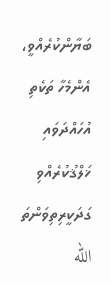ބަޔާންކުރެއްވީ، އެންމެހާ ތަކެތި އުހައްދަވައި ޚަލްޤުކުރެއްވި ގަދަކީރިތިވަންތަ الله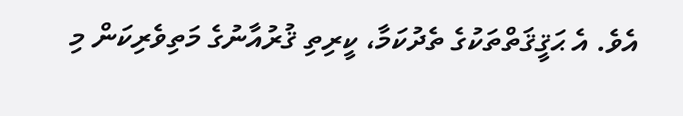އެވެ. އެ ޙަޤީޤަތްތަކުގެ ތެދުކަމާ، ކީރިތި ޤުރުއާނުގެ މަތިވެރިކަން މި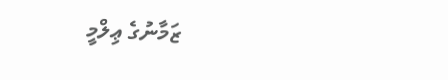ޒަމާނުގެ ޢިލްމީ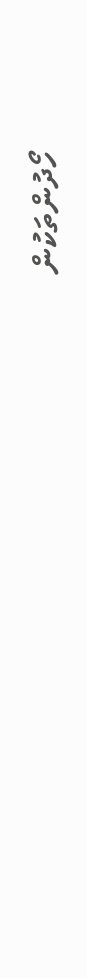ހޯދުންތަކުން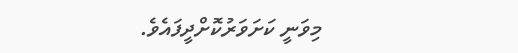މިވަނީ ކަށަވަރުކޮށްދީފައެވެ.